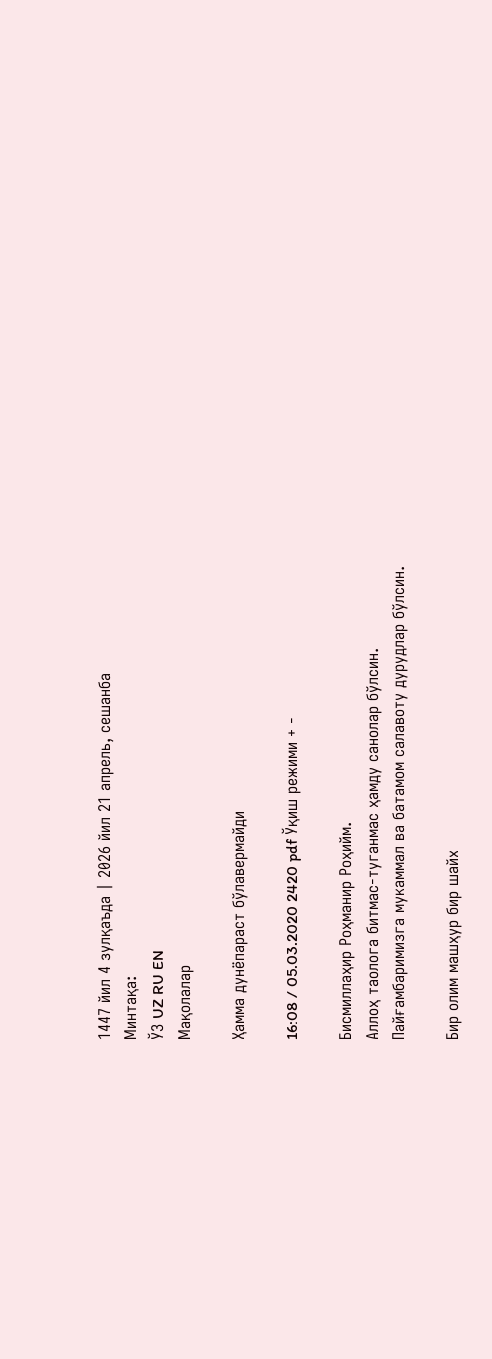1447 йил 4 зулқаъда | 2026 йил 21 апрель, сешанба
Минтақа:
ЎЗ UZ RU EN
Мақолалар

Ҳамма дунёпараст бўлавермайди

16:08 / 05.03.2020 2420 pdf Ўқиш режими + -

Бисмиллаҳир Роҳманир Роҳийм.
Аллоҳ таолога битмас-туганмас ҳамду санолар бўлсин.
Пайғамбаримизга мукаммал ва батамом салавоту дурудлар бўлсин.

Бир олим машҳур бир шайх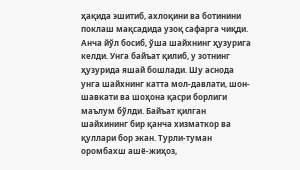ҳақида эшитиб, ахлоқини ва ботинини поклаш мақсадида узоқ сафарга чиқди. Анча йўл босиб, ўша шайхнинг ҳузурига келди. Унга байъат қилиб, у зотнинг ҳузурида яшай бошлади. Шу аснода унга шайхнинг катта мол-давлати, шон-шавкати ва шоҳона қасри борлиги маълум бўлди. Байъат қилган шайхининг бир қанча хизматкор ва қуллари бор экан. Турли-туман оромбахш ашё-жиҳоз,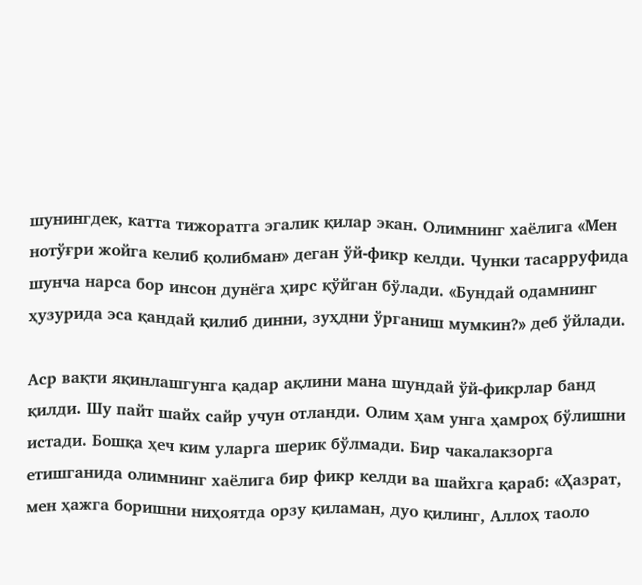шунингдек, катта тижоратга эгалик қилар экан. Олимнинг хаёлига «Мен нотўғри жойга келиб қолибман» деган ўй-фикр келди. Чунки тасарруфида шунча нарса бор инсон дунёга ҳирс қўйган бўлади. «Бундай одамнинг ҳузурида эса қандай қилиб динни, зуҳдни ўрганиш мумкин?» деб ўйлади.

Аср вақти яқинлашгунга қадар ақлини мана шундай ўй-фикрлар банд қилди. Шу пайт шайх сайр учун отланди. Олим ҳам унга ҳамроҳ бўлишни истади. Бошқа ҳеч ким уларга шерик бўлмади. Бир чакалакзорга етишганида олимнинг хаёлига бир фикр келди ва шайхга қараб: «Ҳазрат, мен ҳажга боришни ниҳоятда орзу қиламан, дуо қилинг, Аллоҳ таоло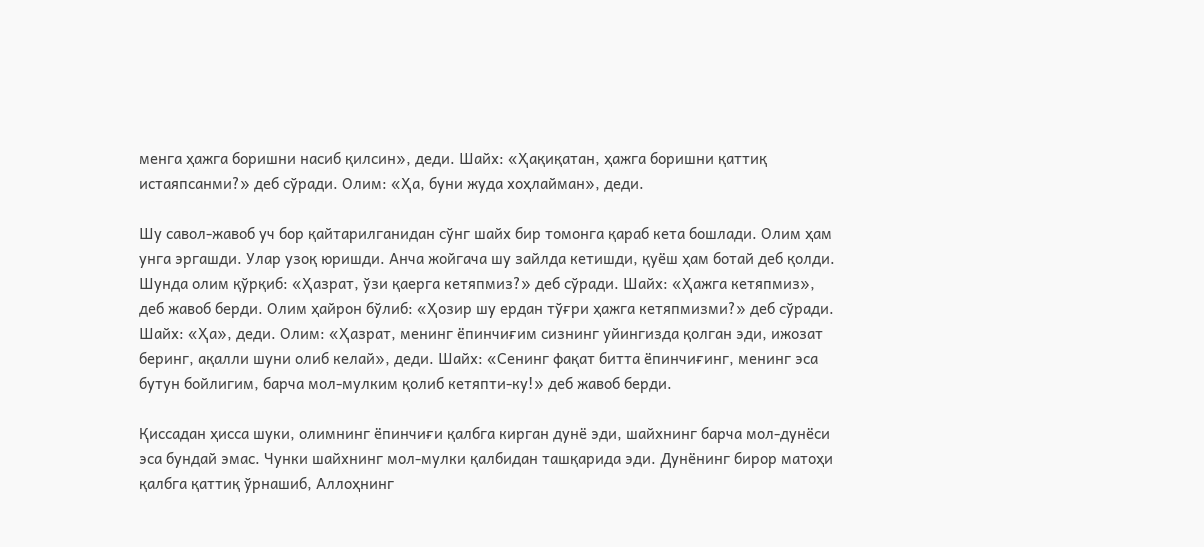менга ҳажга боришни насиб қилсин», деди. Шайх: «Ҳақиқатан, ҳажга боришни қаттиқ истаяпсанми?» деб сўради. Олим: «Ҳа, буни жуда хоҳлайман», деди.

Шу савол-жавоб уч бор қайтарилганидан сўнг шайх бир томонга қараб кета бошлади. Олим ҳам унга эргашди. Улар узоқ юришди. Анча жойгача шу зайлда кетишди, қуёш ҳам ботай деб қолди. Шунда олим қўрқиб: «Ҳазрат, ўзи қаерга кетяпмиз?» деб сўради. Шайх: «Ҳажга кетяпмиз», деб жавоб берди. Олим ҳайрон бўлиб: «Ҳозир шу ердан тўғри ҳажга кетяпмизми?» деб сўради. Шайх: «Ҳа», деди. Олим: «Ҳазрат, менинг ёпинчиғим сизнинг уйингизда қолган эди, ижозат беринг, ақалли шуни олиб келай», деди. Шайх: «Сенинг фақат битта ёпинчиғинг, менинг эса бутун бойлигим, барча мол-мулким қолиб кетяпти-ку!» деб жавоб берди.

Қиссадан ҳисса шуки, олимнинг ёпинчиғи қалбга кирган дунё эди, шайхнинг барча мол-дунёси эса бундай эмас. Чунки шайхнинг мол-мулки қалбидан ташқарида эди. Дунёнинг бирор матоҳи қалбга қаттиқ ўрнашиб, Аллоҳнинг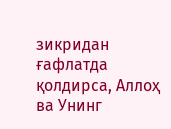зикридан ғафлатда қолдирса, Аллоҳ ва Унинг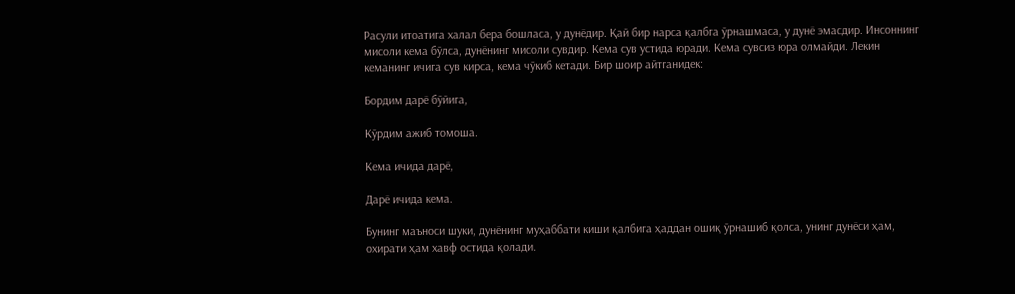Расули итоатига халал бера бошласа, у дунёдир. Қай бир нарса қалбга ўрнашмаса, у дунё эмасдир. Инсоннинг мисоли кема бўлса, дунёнинг мисоли сувдир. Кема сув устида юради. Кема сувсиз юра олмайди. Лекин кеманинг ичига сув кирса, кема чўкиб кетади. Бир шоир айтганидек:

Бордим дарё бўйига,

Кўрдим ажиб томоша.

Кема ичида дарё,

Дарё ичида кема.

Бунинг маъноси шуки, дунёнинг муҳаббати киши қалбига ҳаддан ошиқ ўрнашиб қолса, унинг дунёси ҳам, охирати ҳам хавф остида қолади.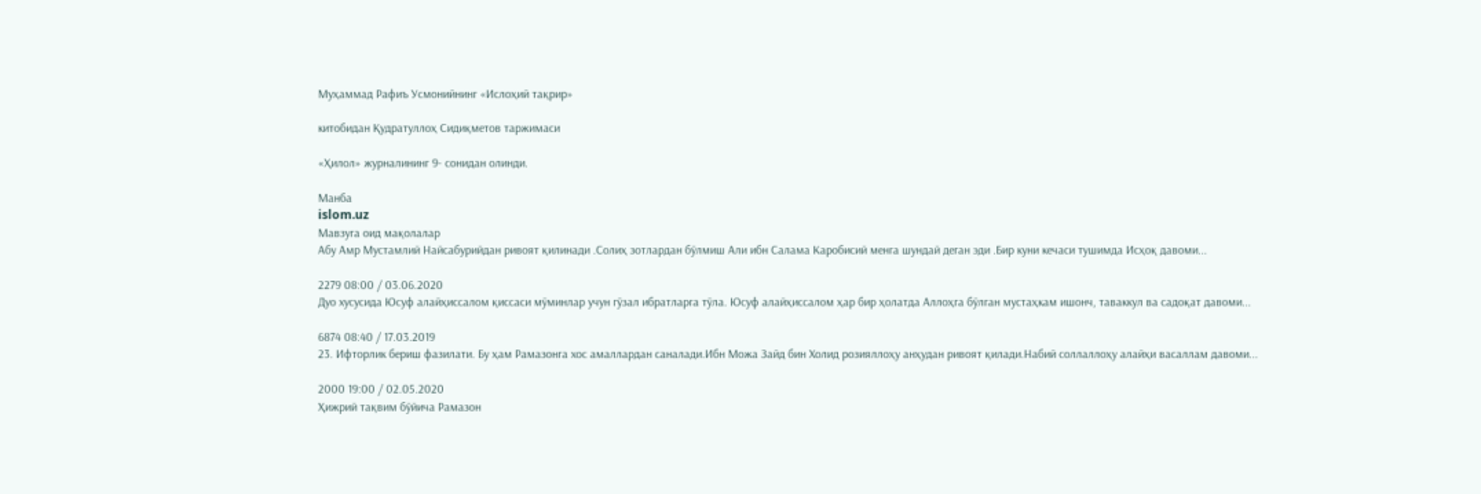Муҳаммад Рафиъ Усмонийнинг «Ислоҳий тақрир»

китобидан Қудратуллоҳ Сидиқметов таржимаси

«Ҳилол» журналининг 9- сонидан олинди.

Манба
islom.uz
Мавзуга оид мақолалар
Абу Амр Мустамлий Найсабурийдан ривоят қилинади .Солиҳ зотлардан бўлмиш Али ибн Салама Каробисий менга шундай деган эди .Бир куни кечаси тушимда Исҳоқ давоми...

2279 08:00 / 03.06.2020
Дуо хусусида Юсуф алайҳиссалом қиссаси мўминлар учун гўзал ибратларга тўла. Юсуф алайҳиссалом ҳар бир ҳолатда Аллоҳга бўлган мустаҳкам ишонч, таваккул ва садоқат давоми...

6874 08:40 / 17.03.2019
23. Ифторлик бериш фазилати. Бу ҳам Рамазонга хос амаллардан саналади.Ибн Можа Зайд бин Холид розияллоҳу анҳудан ривоят қилади.Набий соллаллоҳу алайҳи васаллам давоми...

2000 19:00 / 02.05.2020
Ҳижрий тақвим бўйича Рамазон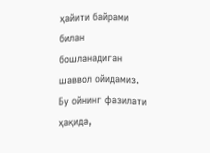ҳайити байрами билан бошланадиган шаввол ойидамиз. Бу ойнинг фазилати ҳақида,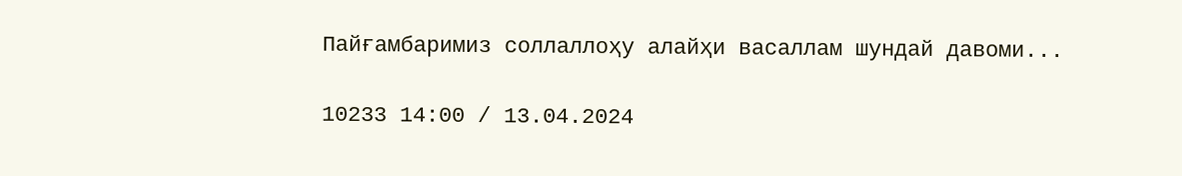Пайғамбаримиз соллаллоҳу алайҳи васаллам шундай давоми...

10233 14:00 / 13.04.2024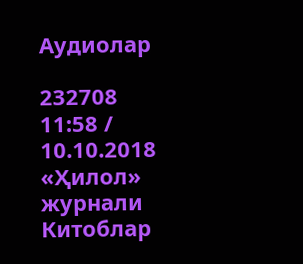Аудиолар

232708 11:58 / 10.10.2018
«Ҳилол» журнали
Китоблар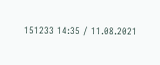151233 14:35 / 11.08.2021